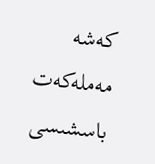كەشە مەملەكەت باسشىسى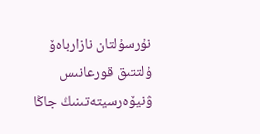نۇرسۇلتان نازارباەۆ ۇلتتىق قورعانىس ۋنيۆەرسيتەتىنىڭ جاڭا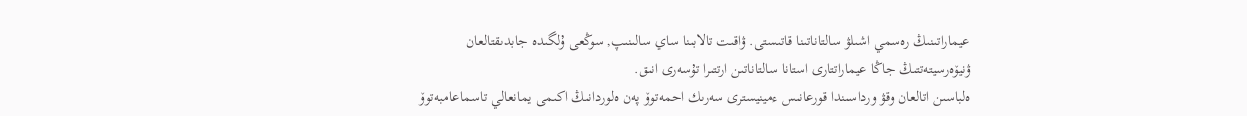عيماراتىنىڭ رەسمي اشىلۋ سالتاناتىنا قاتىستى. ۋاقىت تالابىنا ساي سالىنىپ, سوڭعى ۇلگىدە جابدىقتالعان ۋنيۆەرسيتەتتىڭ جاڭا عيماراتتارى استانا سالتاناتىن ارتتىرا تۇسەرى انىق.
ەلباسىن اتالعان وقۋ ورداسىندا قورعانىس ءمينيسترى سەرىك احمەتوۆ پەن ەلوردانىڭ اكىمى يمانعالي تاسماعامبەتوۆ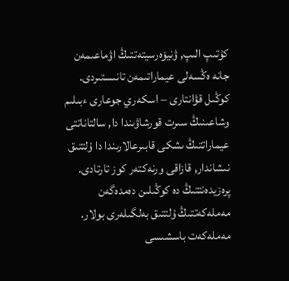كۇتىپ الىپ, ۋنيۆەرسيتەتتىڭ اۋماعىمەن جانە ەڭسەلى عيماراتىمەن تانىستىردى. كوڭىل قۋانتارى – اسكەري جوعارى ءبىلىم وشاعىنىڭ سىرت قورشاۋىندا دا, سالتاناتتى عيماراتتىڭ ىشكى قابىرعالارىندا دا ۇلتتىق نىشاندار, قازاقى ورنەكتەر كوز تارتادى. پرەزيدەنتتىڭ دە كوڭىلىن دەمدەگەن مەملەكەتتىڭ ۇلتتىق بەلگىلەرى بولار. مەملەكەت باسشىسى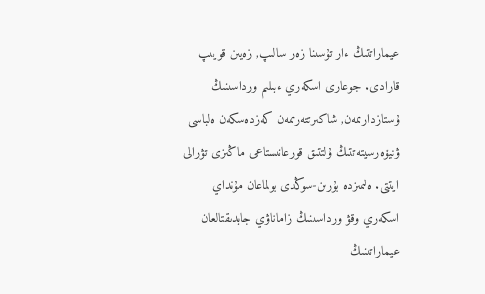عيماراتتىڭ ءار تۇسىنا زەر سالىپ, زەيىن قويىپ قارادى. جوعارى اسكەري ءبىلىم ورداسىنىڭ ۇستازدارىمەن, شاكىرتتەرىمەن كەزدەسكەن ەلباسى ۋنيۆەرسيتەتتىڭ ۇلتتىق قورعانىستاعى ماڭىزى تۋرالى ايتتى. ەلىمىزدە بۇرىن-سوڭدى بولماعان مۇنداي اسكەري وقۋ ورداسىنىڭ زاماناۋي جابدىقتالعان عيماراتىنىڭ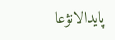پايدالانۋعا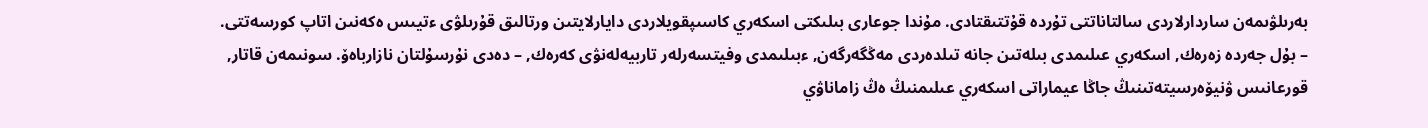بەرىلۋىمەن ساردارلاردى سالتاناتتى تۇردە قۇتتىقتادى. مۇندا جوعارى بىلىكتى اسكەري كاسىپقويلاردى دايارلايتىن ورتالىق قۇرىلۋى ءتيىس ەكەنىن اتاپ كورسەتتى.
– بۇل جەردە زەرەك, اسكەري عىلىمدى بىلەتىن جانە تىلدەردى مەڭگەرگەن, ءبىلىمدى وفيتسەرلەر تاربيەلەنۋى كەرەك, – دەدى نۇرسۇلتان نازارباەۆ. سونىمەن قاتار, قورعانىس ۋنيۆەرسيتەتىنىڭ جاڭا عيماراتى اسكەري عىلىمنىڭ ەڭ زاماناۋي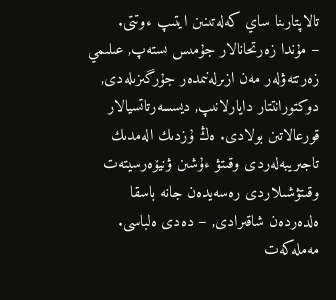تالاپتارىنا ساي كەلەتىنىن ايتىپ ءوتتى.
– مۇندا زەرتحانالار جۇمىس ىستەپ, عىلىمي زەرتتەۋلەر مەن ازىرلەنىمدەر جۇرگىزىلەدى, دوكتورانتتار دايارلانىپ, ديسسەرتاتسيالار قورعالاتىن بولادى. ەڭ ۇزدىك الەمدىك تاجىريبەلەردى وقىتۋ ءۇشىن ۋنيۆەرسيتەت وقىتۋشىلاردى رەسەيدەن جانە باسقا ەلدەردەن شاقىرادى, – دەدى ەلباسى. مەملەكەت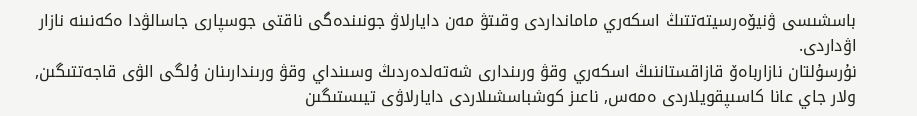باسشىسى ۋنيۆەرسيتەتتىڭ اسكەري مامانداردى وقىتۋ مەن دايارلاۋ جونىندەگى ناقتى جوسپارى جاسالۋدا ەكەنىنە نازار اۋداردى.
نۇرسۇلتان نازارباەۆ قازاقستاننىڭ اسكەري وقۋ ورىندارى شەتەلدەردىڭ وسىنداي وقۋ ورىندارىنان ۇلگى الۋى قاجەتتىگىن, ولار جاي عانا كاسىپقويلاردى ەمەس, ناعىز كوشباسشىلاردى دايارلاۋى تيىستىگىن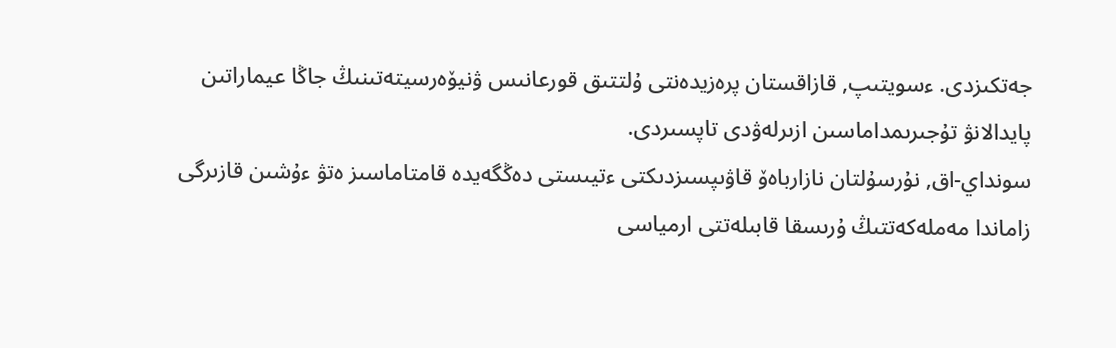جەتكىزدى. ءسويتىپ, قازاقستان پرەزيدەنتى ۇلتتىق قورعانىس ۋنيۆەرسيتەتىنىڭ جاڭا عيماراتىن پايدالانۋ تۇجىرىمداماسىن ازىرلەۋدى تاپسىردى.
سونداي-اق, نۇرسۇلتان نازارباەۆ قاۋىپسىزدىكتى ءتيىستى دەڭگەيدە قامتاماسىز ەتۋ ءۇشىن قازىرگى زاماندا مەملەكەتتىڭ ۇرىسقا قابىلەتتى ارمياسى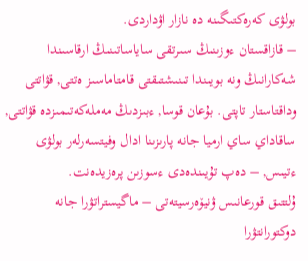بولۋى كەرەكتىگىنە دە نازار اۋداردى.
– قازاقستان ءوزىنىڭ سىرتقى ساياساتىنىڭ ارقاسىندا شەكارانىڭ ونە بويىندا تىنىشتىقتى قامتاماسىز ەتتى, قۋاتتى وداقتاستار تاپتى. بۇعان قوسا, ءبىزدىڭ مەملەكەتىمىزدە قۋاتتى, ساقاداي ساي ارميا جانە پارىزىنا ادال وفيتسەرلەر بولۋى ءتيىس, – دەپ تۇيىندەدى ءسوزىن پرەزيدەنت.
ۇلتتىق قورعانىس ۋنيۆەرسيتەتى – ماگيستراتۋرا جانە دوكتورانتۋرا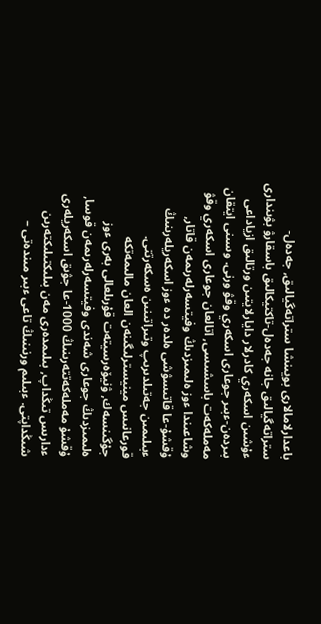باعدارلامالارى بويىنشا ستراتەگيالىق, جەدەل-ستراتەگيالىق جانە جەدەل-تاكتيكالىق باسقارۋ بۋىندارى ءۇشىن اسكەري كادرلار دايارلايتىن ورتالىق ازياداعى بىردەن-ءبىر جوعارى اسكەري وقۋ ورنى. وسىنى ايتقان مەملەكەت باسشىسى, اتالعان جوعارى اسكەري وقۋ وشاعىندا ءوز ەلىمىزدىڭ وفيتسەرلەرىمەن قاتار, ۇقشۇ-عا قاتىسۋشى ەلدەر دە ءوز اسكەريلەرىنىڭ ءبىلىمىن جەتىلدىرىپ وتىراتىنىن ەسكەرتتى.
قورعانىس مينيسترلىگىنەن العان مالىمەتكە جۇگىنسەك, ۋنيۆەرسيتەت قۇرىلعالى بەرى ءوز ەلىمىزدىڭ جوعارى شەندى وفيتسەرلەرىمەن قوسا, ۇقشۇ مەملەكەتتەرىنىڭ 1000-عا جۋىق اسكەريلەرى ءدارىس تىڭداپ, بىلىمدەرى مەن بىلىكتىلىكتەرىن شىڭداپتى. ءبىلىم ورنىنىڭ تاعى ءبىر مىندەتى –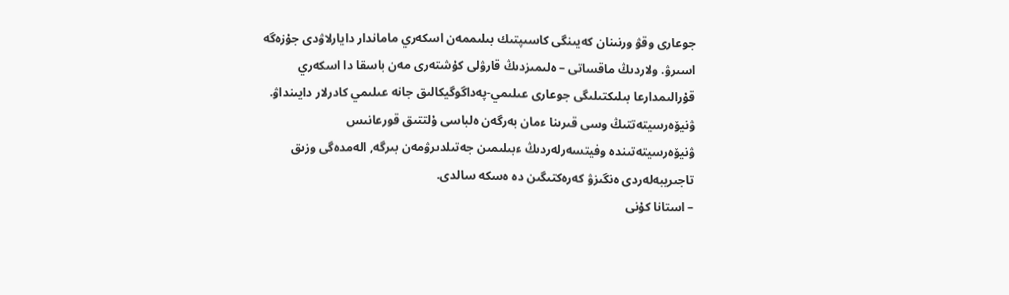جوعارى وقۋ ورنىنان كەيىنگى كاسىپتىك بىلىممەن اسكەري ماماندار دايارلاۋدى جۇزەگە اسىرۋ. ولاردىڭ ماقساتى – ەلىمىزدىڭ قارۋلى كۇشتەرى مەن باسقا دا اسكەري قۇرالىمدارعا بىلىكتىلىگى جوعارى عىلىمي-پەداگوگيكالىق جانە عىلىمي كادرلار دايىنداۋ. ۋنيۆەرسيتەتتىڭ وسى قىرىنا ءمان بەرگەن ەلباسى ۇلتتىق قورعانىس ۋنيۆەرسيتەتىندە وفيتسەرلەردىڭ ءبىلىمىن جەتىلدىرۋمەن بىرگە, الەمدەگى وزىق تاجىريبەلەردى ەنگىزۋ كەرەكتىگىن دە ەسكە سالدى.
– استانا كۇنى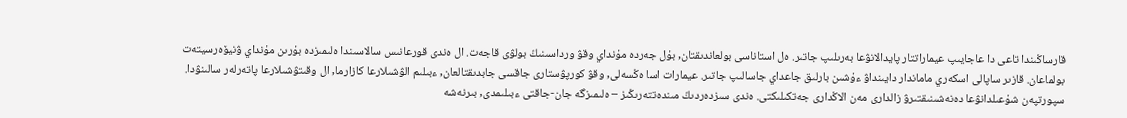قارساڭىندا تاعى دا عاجايىپ عيماراتتار پايدالانۋعا بەرىلىپ جاتىر. ەل استاناسى بولعاندىقتان, بۇل جەردە مۇنداي وقۋ ورداسىنىڭ بولۋى قاجەت. ال ەندى قورعانىس سالاسىندا ەلىمىزدە بۇرىن مۇنداي ۋنيۆەرسيتەت بولماعان. قازىر ساپالى اسكەري ماماندار دايىنداۋ ءۇشىن بارلىق جاعداي جاسالىپ جاتىر. عيمارات اسا ەڭسەلى, وقۋ كورپۋستارى جاقسى جابدىقتالعان, ءبىلىم الۋشىلارعا كازارما, ال وقىتۋشىلارعا پاتەرلەر سالىنۋدا. سپورتپەن شۇعىلدانۋعا دەنەشىنىقتىرۋ زالدارى مەن الاڭدارى جەتكىلىكتى. ەندى سىزدەردىڭ مىندەتتەرىڭىز – ەلىمىزگە جان-جاقتى ءبىلىمدى, بىرنەشە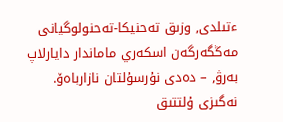ءتىلدى, وزىق تەحنيكا-تەحنولوگيانى مەڭگەرگەن اسكەري ماماندار دايارلاپ بەرۋ, – دەدى نۇرسۇلتان نازارباەۆ.
نەگىزى ۇلتتىق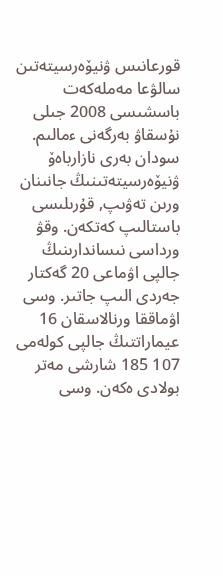قورعانىس ۋنيۆەرسيتەتىن سالۋعا مەملەكەت باسشىسى 2008 جىلى نۇسقاۋ بەرگەنى ءمالىم. سودان بەرى نازارباەۆ ۋنيۆەرسيتەتىنىڭ جانىنان ورىن تەۋىپ, قۇرىلىسى باستالىپ كەتكەن. وقۋ ورداسى نىساندارىنىڭ جالپى اۋماعى 20 گەكتار جەردى الىپ جاتىر. وسى اۋماققا ورنالاسقان 16 عيماراتتىڭ جالپى كولەمى 107 185 شارشى مەتر بولادى ەكەن. وسى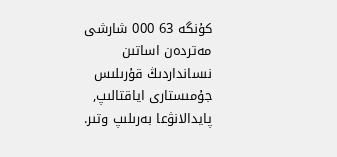كۇنگە 63 000 شارشى مەتردەن اساتىن نىسانداردىڭ قۇرىلىس جۇمىستارى اياقتالىپ, پايدالانۋعا بەرىلىپ وتىر.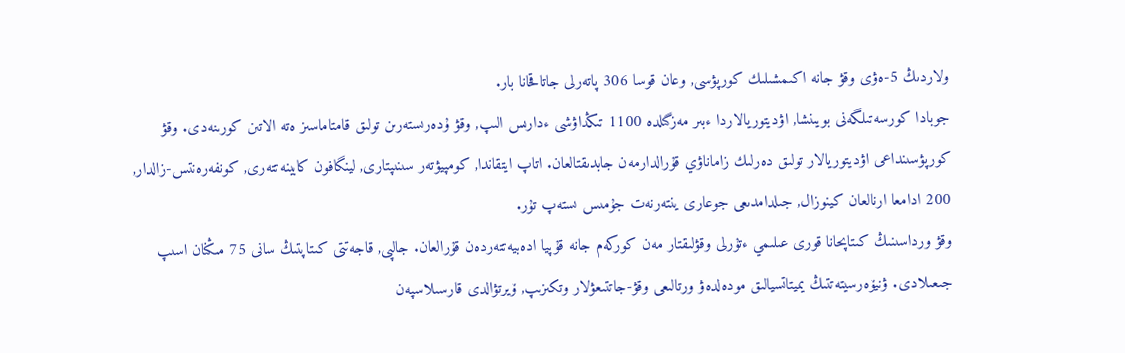ولاردىڭ 5-ەۋى وقۋ جانە اكىمشىلىك كورپۋسى, وعان قوسا 306 پاتەرلى جاتاقحانا بار.
جوبادا كورسەتىلگەنى بويىنشا, اۋديتوريالاردا ءبىر مەزگىلدە 1100 تىڭداۋشى ءدارىس الىپ, وقۋ ۇدەرىستەرىن تولىق قامتاماسىز ەتە الاتىن كورىنەدى. وقۋ كورپۋسىنداعى اۋديتوريالار تولىق دەرلىك زاماناۋي قۇرالدارمەن جابدىقتالعان. اتاپ ايتقاندا, كومپيۋتەر سىنىپتارى, لينگافون كابينەتتەرى, كونفەرەنتس-زالدار, 200 ادامعا ارنالعان كينوزال, جىلدامدىعى جوعارى ينتەرنەت جۇمىس ىستەپ تۇر.
وقۋ ورداسىنىڭ كىتاپحانا قورى عىلىمي ءتۇرلى وقۋلىقتار مەن كوركەم جانە قۇپيا ادەبيەتتەردەن قۇرالعان. جالپى, قاجەتتى كىتاپتىڭ سانى 75 مىڭنان اسىپ جىعىلادى. ۋنيۆەرسيتەتتىڭ يميتاتسيالىق مودەلدەۋ ورتالىعى وقۋ-جاتتىعۋلار وتكىزىپ, ۆيرتۋالدى قارسىلاسپەن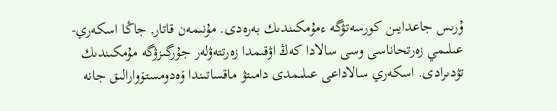ۇرىس جاعدايىن كورسەتۋگە ءمۇمكىندىك بەرەدى. مۇنىمەن قاتار, جاڭا اسكەري-عىلىمي زەرتحاناسى وسى سالادا كەڭ اۋقىمدا زەرتتەۋلەر جۇرگىزۋگە مۇمكىندىك تۋدىرادى. اسكەري سالاداعى عىلىمدى دامىتۋ ماقساتىندا ۆەدومستۆوارالىق جانە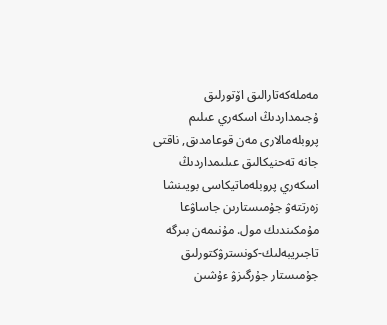مەملەكەتارالىق اۆتورلىق ۇجىمداردىڭ اسكەري عىلىم پروبلەمالارى مەن قوعامدىق, ناقتى جانە تەحنيكالىق عىلىمداردىڭ اسكەري پروبلەماتيكاسى بويىنشا زەرتتەۋ جۇمىستارىن جاساۋعا مۇمكىندىك مول. مۇنىمەن بىرگە تاجىريبەلىك-كونسترۋكتورلىق جۇمىستار جۇرگىزۋ ءۇشىن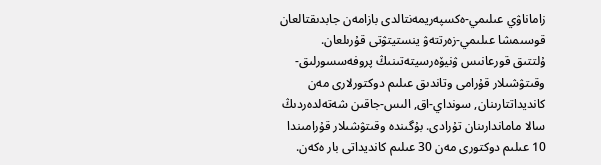زاماناۋي عىلىمي-ەكسپەريمەنتالدى بازامەن جابدىقتالعان قوسىمشا عىلىمي-زەرتتەۋ ينستيتۋتى قۇرىلعان.
ۇلتتىق قورعانىس ۋنيۆەرسيتەتىنىڭ پروفەسسورلىق-وقىتۋشىلار قۇرامى وتاندىق عىلىم دوكتورلارى مەن كانديداتتارىنان, سونداي-اق, الىس-جاقىن شەتەلدەردىڭ سالا ماماندارىنان تۇرادى. بۇگىندە وقىتۋشىلار قۇرامىندا 10 عىلىم دوكتورى مەن 30 عىلىم كانديداتى بار ەكەن.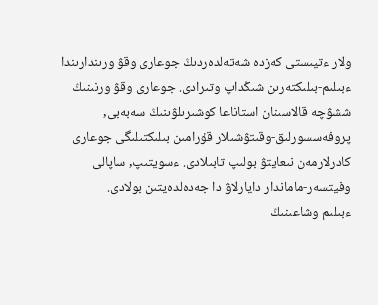ولار ءتيىستى كەزدە شەتەلدەردىڭ جوعارى وقۋ ورىندارىندا ءبىلىم-بىلىكتەرىن شىڭداپ وتىرادى. جوعارى وقۋ ورنىنىڭ ششۋچە قالاسىنان استاناعا كوشىرىلۋىنىڭ سەبەبى, پروفەسسورلىق-وقىتۋشىلار قۇرامىن بىلىكتىلىگى جوعارى كادرلارمەن نىعايتۋ بولىپ تابىلادى. ءسويتىپ, ساپالى وفيتسەر-ماماندار دايارلاۋ دا جەدەلدەيتىن بولادى.
ءبىلىم وشاعىنىڭ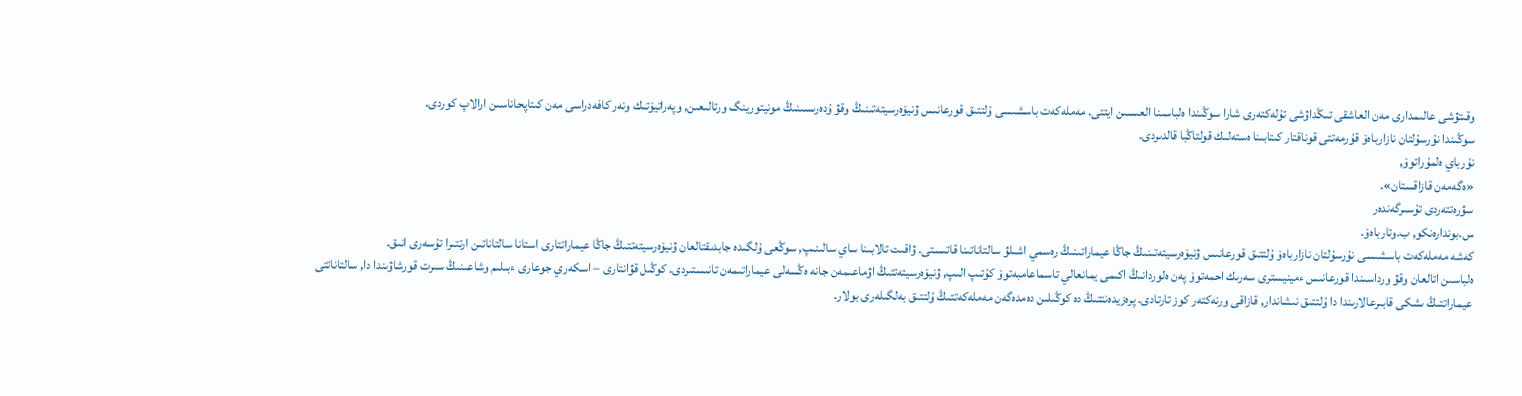وقىتۋشى عالىمدارى مەن العاشقى تىڭداۋشى تۇلەكتەرى شارا سوڭىندا ەلباسىنا العىسىن ايتتى. مەملەكەت باسشىسى ۇلتتىق قورعانىس ۋنيۆەرسيتەتىنىڭ وقۋ ۇدەرىسىنىڭ مونيتورينگ ورتالىعىن, وپەراتيۆتىك ونەر كافەدراسى مەن كىتاپحاناسىن ارالاپ كوردى.
سوڭىندا نۇرسۇلتان نازارباەۆ قۇرمەتتى قوناقتار كىتابىنا ەستەلىك قولتاڭبا قالدىردى.
نۇرباي ەلمۇراتوۆ,
«ەگەمەن قازاقستان».
سۋرەتتەردى تۇسىرگەندەر
س.بوندارەنكو, ب.وتارباەۆ.
كەشە مەملەكەت باسشىسى نۇرسۇلتان نازارباەۆ ۇلتتىق قورعانىس ۋنيۆەرسيتەتىنىڭ جاڭا عيماراتىنىڭ رەسمي اشىلۋ سالتاناتىنا قاتىستى. ۋاقىت تالابىنا ساي سالىنىپ, سوڭعى ۇلگىدە جابدىقتالعان ۋنيۆەرسيتەتتىڭ جاڭا عيماراتتارى استانا سالتاناتىن ارتتىرا تۇسەرى انىق.
ەلباسىن اتالعان وقۋ ورداسىندا قورعانىس ءمينيسترى سەرىك احمەتوۆ پەن ەلوردانىڭ اكىمى يمانعالي تاسماعامبەتوۆ كۇتىپ الىپ, ۋنيۆەرسيتەتتىڭ اۋماعىمەن جانە ەڭسەلى عيماراتىمەن تانىستىردى. كوڭىل قۋانتارى – اسكەري جوعارى ءبىلىم وشاعىنىڭ سىرت قورشاۋىندا دا, سالتاناتتى عيماراتتىڭ ىشكى قابىرعالارىندا دا ۇلتتىق نىشاندار, قازاقى ورنەكتەر كوز تارتادى. پرەزيدەنتتىڭ دە كوڭىلىن دەمدەگەن مەملەكەتتىڭ ۇلتتىق بەلگىلەرى بولار.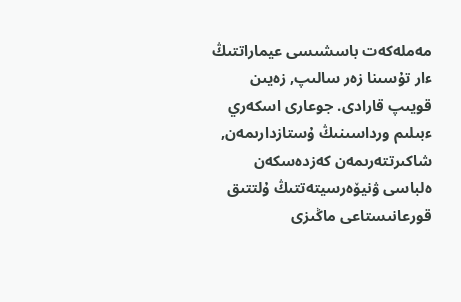مەملەكەت باسشىسى عيماراتتىڭ ءار تۇسىنا زەر سالىپ, زەيىن قويىپ قارادى. جوعارى اسكەري ءبىلىم ورداسىنىڭ ۇستازدارىمەن, شاكىرتتەرىمەن كەزدەسكەن ەلباسى ۋنيۆەرسيتەتتىڭ ۇلتتىق قورعانىستاعى ماڭىزى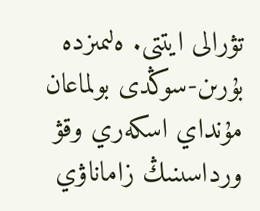تۋرالى ايتتى. ەلىمىزدە بۇرىن-سوڭدى بولماعان مۇنداي اسكەري وقۋ ورداسىنىڭ زاماناۋي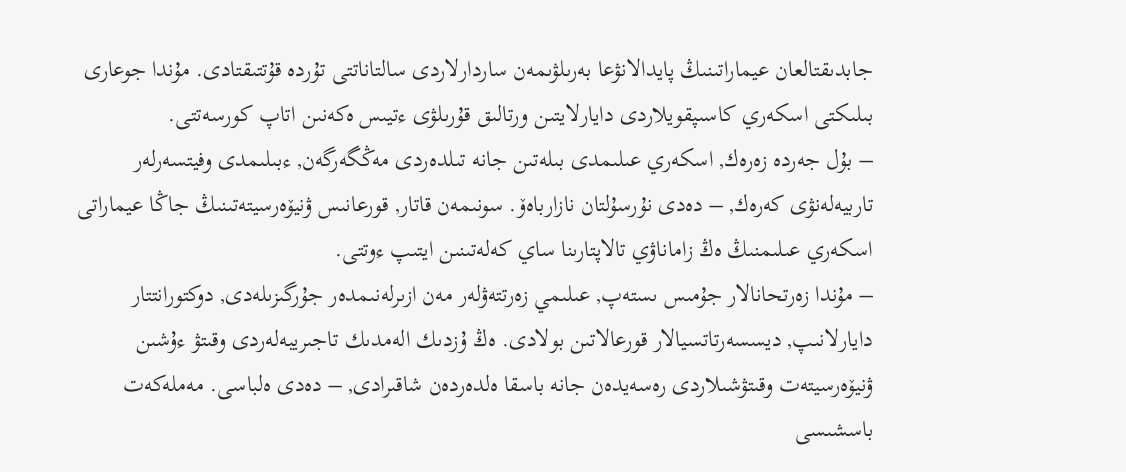جابدىقتالعان عيماراتىنىڭ پايدالانۋعا بەرىلۋىمەن ساردارلاردى سالتاناتتى تۇردە قۇتتىقتادى. مۇندا جوعارى بىلىكتى اسكەري كاسىپقويلاردى دايارلايتىن ورتالىق قۇرىلۋى ءتيىس ەكەنىن اتاپ كورسەتتى.
– بۇل جەردە زەرەك, اسكەري عىلىمدى بىلەتىن جانە تىلدەردى مەڭگەرگەن, ءبىلىمدى وفيتسەرلەر تاربيەلەنۋى كەرەك, – دەدى نۇرسۇلتان نازارباەۆ. سونىمەن قاتار, قورعانىس ۋنيۆەرسيتەتىنىڭ جاڭا عيماراتى اسكەري عىلىمنىڭ ەڭ زاماناۋي تالاپتارىنا ساي كەلەتىنىن ايتىپ ءوتتى.
– مۇندا زەرتحانالار جۇمىس ىستەپ, عىلىمي زەرتتەۋلەر مەن ازىرلەنىمدەر جۇرگىزىلەدى, دوكتورانتتار دايارلانىپ, ديسسەرتاتسيالار قورعالاتىن بولادى. ەڭ ۇزدىك الەمدىك تاجىريبەلەردى وقىتۋ ءۇشىن ۋنيۆەرسيتەت وقىتۋشىلاردى رەسەيدەن جانە باسقا ەلدەردەن شاقىرادى, – دەدى ەلباسى. مەملەكەت باسشىسى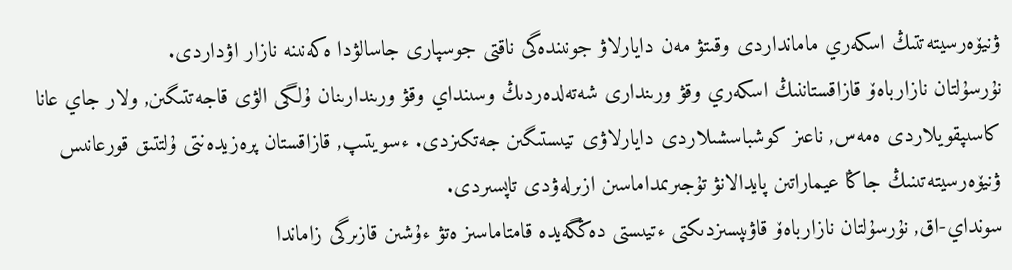ۋنيۆەرسيتەتتىڭ اسكەري مامانداردى وقىتۋ مەن دايارلاۋ جونىندەگى ناقتى جوسپارى جاسالۋدا ەكەنىنە نازار اۋداردى.
نۇرسۇلتان نازارباەۆ قازاقستاننىڭ اسكەري وقۋ ورىندارى شەتەلدەردىڭ وسىنداي وقۋ ورىندارىنان ۇلگى الۋى قاجەتتىگىن, ولار جاي عانا كاسىپقويلاردى ەمەس, ناعىز كوشباسشىلاردى دايارلاۋى تيىستىگىن جەتكىزدى. ءسويتىپ, قازاقستان پرەزيدەنتى ۇلتتىق قورعانىس ۋنيۆەرسيتەتىنىڭ جاڭا عيماراتىن پايدالانۋ تۇجىرىمداماسىن ازىرلەۋدى تاپسىردى.
سونداي-اق, نۇرسۇلتان نازارباەۆ قاۋىپسىزدىكتى ءتيىستى دەڭگەيدە قامتاماسىز ەتۋ ءۇشىن قازىرگى زاماندا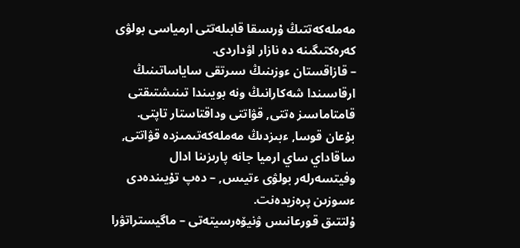مەملەكەتتىڭ ۇرىسقا قابىلەتتى ارمياسى بولۋى كەرەكتىگىنە دە نازار اۋداردى.
– قازاقستان ءوزىنىڭ سىرتقى ساياساتىنىڭ ارقاسىندا شەكارانىڭ ونە بويىندا تىنىشتىقتى قامتاماسىز ەتتى, قۋاتتى وداقتاستار تاپتى. بۇعان قوسا, ءبىزدىڭ مەملەكەتىمىزدە قۋاتتى, ساقاداي ساي ارميا جانە پارىزىنا ادال وفيتسەرلەر بولۋى ءتيىس, – دەپ تۇيىندەدى ءسوزىن پرەزيدەنت.
ۇلتتىق قورعانىس ۋنيۆەرسيتەتى – ماگيستراتۋرا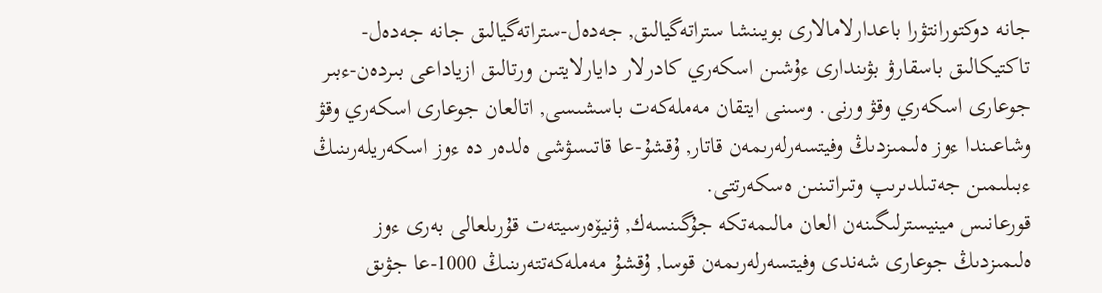جانە دوكتورانتۋرا باعدارلامالارى بويىنشا ستراتەگيالىق, جەدەل-ستراتەگيالىق جانە جەدەل-تاكتيكالىق باسقارۋ بۋىندارى ءۇشىن اسكەري كادرلار دايارلايتىن ورتالىق ازياداعى بىردەن-ءبىر جوعارى اسكەري وقۋ ورنى. وسىنى ايتقان مەملەكەت باسشىسى, اتالعان جوعارى اسكەري وقۋ وشاعىندا ءوز ەلىمىزدىڭ وفيتسەرلەرىمەن قاتار, ۇقشۇ-عا قاتىسۋشى ەلدەر دە ءوز اسكەريلەرىنىڭ ءبىلىمىن جەتىلدىرىپ وتىراتىنىن ەسكەرتتى.
قورعانىس مينيسترلىگىنەن العان مالىمەتكە جۇگىنسەك, ۋنيۆەرسيتەت قۇرىلعالى بەرى ءوز ەلىمىزدىڭ جوعارى شەندى وفيتسەرلەرىمەن قوسا, ۇقشۇ مەملەكەتتەرىنىڭ 1000-عا جۋىق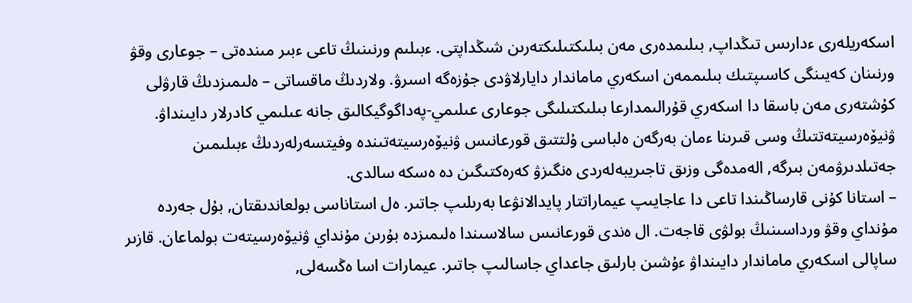اسكەريلەرى ءدارىس تىڭداپ, بىلىمدەرى مەن بىلىكتىلىكتەرىن شىڭداپتى. ءبىلىم ورنىنىڭ تاعى ءبىر مىندەتى – جوعارى وقۋ ورنىنان كەيىنگى كاسىپتىك بىلىممەن اسكەري ماماندار دايارلاۋدى جۇزەگە اسىرۋ. ولاردىڭ ماقساتى – ەلىمىزدىڭ قارۋلى كۇشتەرى مەن باسقا دا اسكەري قۇرالىمدارعا بىلىكتىلىگى جوعارى عىلىمي-پەداگوگيكالىق جانە عىلىمي كادرلار دايىنداۋ. ۋنيۆەرسيتەتتىڭ وسى قىرىنا ءمان بەرگەن ەلباسى ۇلتتىق قورعانىس ۋنيۆەرسيتەتىندە وفيتسەرلەردىڭ ءبىلىمىن جەتىلدىرۋمەن بىرگە, الەمدەگى وزىق تاجىريبەلەردى ەنگىزۋ كەرەكتىگىن دە ەسكە سالدى.
– استانا كۇنى قارساڭىندا تاعى دا عاجايىپ عيماراتتار پايدالانۋعا بەرىلىپ جاتىر. ەل استاناسى بولعاندىقتان, بۇل جەردە مۇنداي وقۋ ورداسىنىڭ بولۋى قاجەت. ال ەندى قورعانىس سالاسىندا ەلىمىزدە بۇرىن مۇنداي ۋنيۆەرسيتەت بولماعان. قازىر ساپالى اسكەري ماماندار دايىنداۋ ءۇشىن بارلىق جاعداي جاسالىپ جاتىر. عيمارات اسا ەڭسەلى,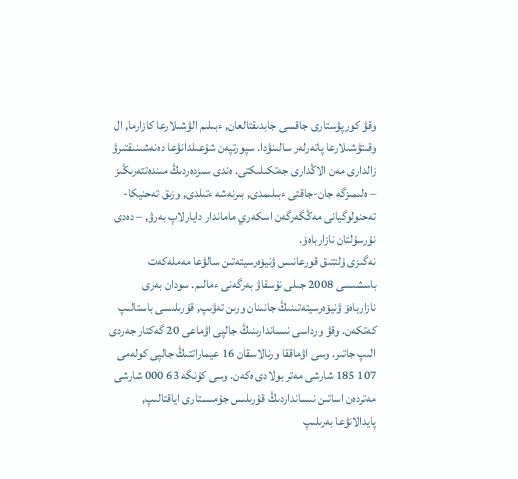وقۋ كورپۋستارى جاقسى جابدىقتالعان, ءبىلىم الۋشىلارعا كازارما, ال وقىتۋشىلارعا پاتەرلەر سالىنۋدا. سپورتپەن شۇعىلدانۋعا دەنەشىنىقتىرۋ زالدارى مەن الاڭدارى جەتكىلىكتى. ەندى سىزدەردىڭ مىندەتتەرىڭىز – ەلىمىزگە جان-جاقتى ءبىلىمدى, بىرنەشە ءتىلدى, وزىق تەحنيكا-تەحنولوگيانى مەڭگەرگەن اسكەري ماماندار دايارلاپ بەرۋ, – دەدى نۇرسۇلتان نازارباەۆ.
نەگىزى ۇلتتىق قورعانىس ۋنيۆەرسيتەتىن سالۋعا مەملەكەت باسشىسى 2008 جىلى نۇسقاۋ بەرگەنى ءمالىم. سودان بەرى نازارباەۆ ۋنيۆەرسيتەتىنىڭ جانىنان ورىن تەۋىپ, قۇرىلىسى باستالىپ كەتكەن. وقۋ ورداسى نىساندارىنىڭ جالپى اۋماعى 20 گەكتار جەردى الىپ جاتىر. وسى اۋماققا ورنالاسقان 16 عيماراتتىڭ جالپى كولەمى 107 185 شارشى مەتر بولادى ەكەن. وسى كۇنگە 63 000 شارشى مەتردەن اساتىن نىسانداردىڭ قۇرىلىس جۇمىستارى اياقتالىپ, پايدالانۋعا بەرىلىپ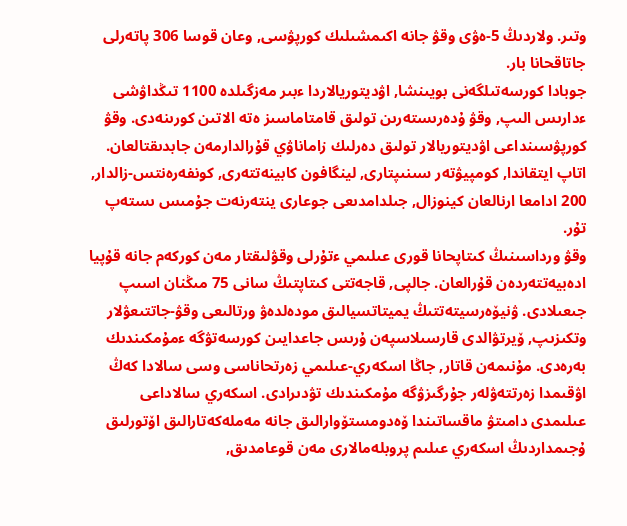وتىر. ولاردىڭ 5-ەۋى وقۋ جانە اكىمشىلىك كورپۋسى, وعان قوسا 306 پاتەرلى جاتاقحانا بار.
جوبادا كورسەتىلگەنى بويىنشا, اۋديتوريالاردا ءبىر مەزگىلدە 1100 تىڭداۋشى ءدارىس الىپ, وقۋ ۇدەرىستەرىن تولىق قامتاماسىز ەتە الاتىن كورىنەدى. وقۋ كورپۋسىنداعى اۋديتوريالار تولىق دەرلىك زاماناۋي قۇرالدارمەن جابدىقتالعان. اتاپ ايتقاندا, كومپيۋتەر سىنىپتارى, لينگافون كابينەتتەرى, كونفەرەنتس-زالدار, 200 ادامعا ارنالعان كينوزال, جىلدامدىعى جوعارى ينتەرنەت جۇمىس ىستەپ تۇر.
وقۋ ورداسىنىڭ كىتاپحانا قورى عىلىمي ءتۇرلى وقۋلىقتار مەن كوركەم جانە قۇپيا ادەبيەتتەردەن قۇرالعان. جالپى, قاجەتتى كىتاپتىڭ سانى 75 مىڭنان اسىپ جىعىلادى. ۋنيۆەرسيتەتتىڭ يميتاتسيالىق مودەلدەۋ ورتالىعى وقۋ-جاتتىعۋلار وتكىزىپ, ۆيرتۋالدى قارسىلاسپەن ۇرىس جاعدايىن كورسەتۋگە ءمۇمكىندىك بەرەدى. مۇنىمەن قاتار, جاڭا اسكەري-عىلىمي زەرتحاناسى وسى سالادا كەڭ اۋقىمدا زەرتتەۋلەر جۇرگىزۋگە مۇمكىندىك تۋدىرادى. اسكەري سالاداعى عىلىمدى دامىتۋ ماقساتىندا ۆەدومستۆوارالىق جانە مەملەكەتارالىق اۆتورلىق ۇجىمداردىڭ اسكەري عىلىم پروبلەمالارى مەن قوعامدىق,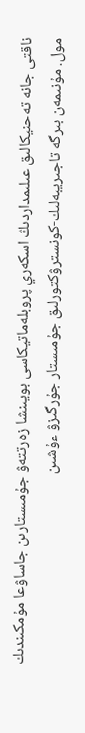ناقتى جانە تەحنيكالىق عىلىمداردىڭ اسكەري پروبلەماتيكاسى بويىنشا زەرتتەۋ جۇمىستارىن جاساۋعا مۇمكىندىك مول. مۇنىمەن بىرگە تاجىريبەلىك-كونسترۋكتورلىق جۇمىستار جۇرگىزۋ ءۇشىن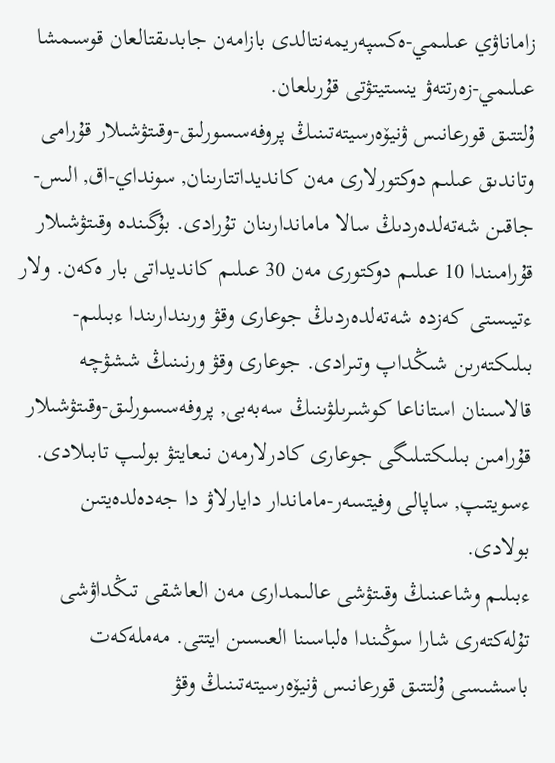زاماناۋي عىلىمي-ەكسپەريمەنتالدى بازامەن جابدىقتالعان قوسىمشا عىلىمي-زەرتتەۋ ينستيتۋتى قۇرىلعان.
ۇلتتىق قورعانىس ۋنيۆەرسيتەتىنىڭ پروفەسسورلىق-وقىتۋشىلار قۇرامى وتاندىق عىلىم دوكتورلارى مەن كانديداتتارىنان, سونداي-اق, الىس-جاقىن شەتەلدەردىڭ سالا ماماندارىنان تۇرادى. بۇگىندە وقىتۋشىلار قۇرامىندا 10 عىلىم دوكتورى مەن 30 عىلىم كانديداتى بار ەكەن. ولار ءتيىستى كەزدە شەتەلدەردىڭ جوعارى وقۋ ورىندارىندا ءبىلىم-بىلىكتەرىن شىڭداپ وتىرادى. جوعارى وقۋ ورنىنىڭ ششۋچە قالاسىنان استاناعا كوشىرىلۋىنىڭ سەبەبى, پروفەسسورلىق-وقىتۋشىلار قۇرامىن بىلىكتىلىگى جوعارى كادرلارمەن نىعايتۋ بولىپ تابىلادى. ءسويتىپ, ساپالى وفيتسەر-ماماندار دايارلاۋ دا جەدەلدەيتىن بولادى.
ءبىلىم وشاعىنىڭ وقىتۋشى عالىمدارى مەن العاشقى تىڭداۋشى تۇلەكتەرى شارا سوڭىندا ەلباسىنا العىسىن ايتتى. مەملەكەت باسشىسى ۇلتتىق قورعانىس ۋنيۆەرسيتەتىنىڭ وقۋ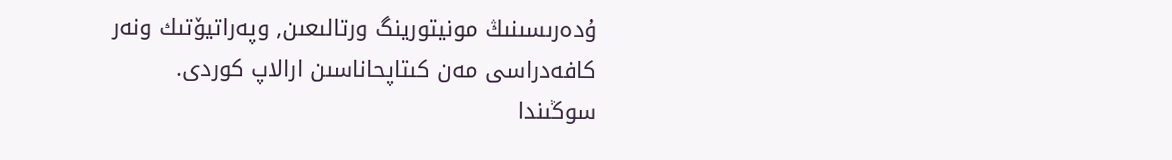ۇدەرىسىنىڭ مونيتورينگ ورتالىعىن, وپەراتيۆتىك ونەر كافەدراسى مەن كىتاپحاناسىن ارالاپ كوردى.
سوڭىندا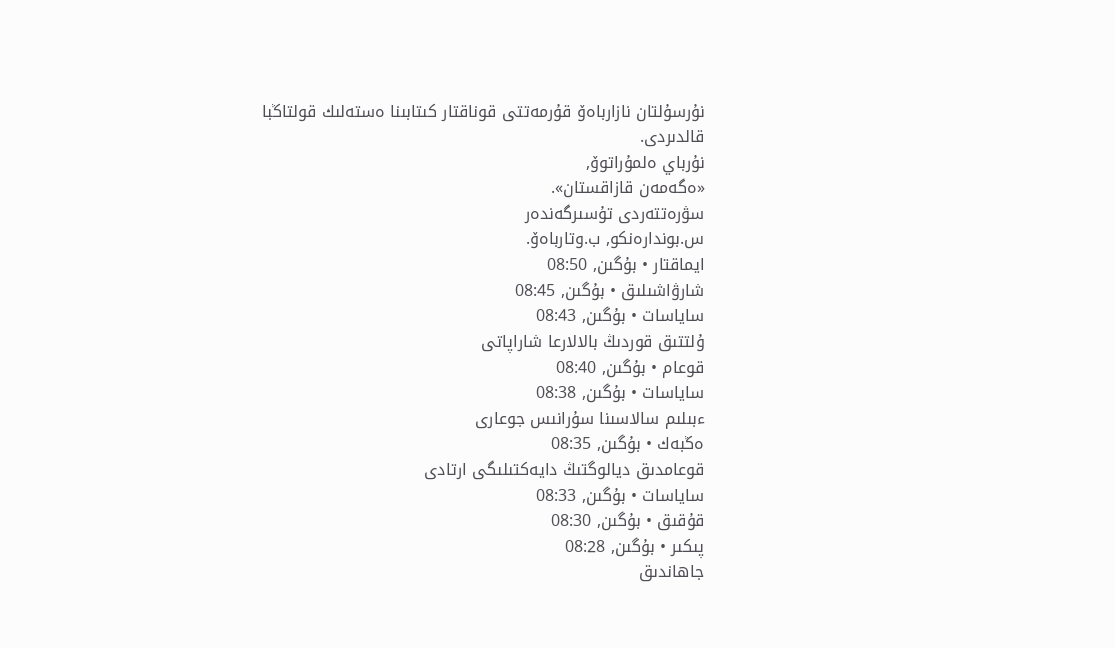نۇرسۇلتان نازارباەۆ قۇرمەتتى قوناقتار كىتابىنا ەستەلىك قولتاڭبا قالدىردى.
نۇرباي ەلمۇراتوۆ,
«ەگەمەن قازاقستان».
سۋرەتتەردى تۇسىرگەندەر
س.بوندارەنكو, ب.وتارباەۆ.
ايماقتار • بۇگىن, 08:50
شارۋاشىلىق • بۇگىن, 08:45
ساياسات • بۇگىن, 08:43
ۇلتتىق قوردىڭ بالالارعا شاراپاتى
قوعام • بۇگىن, 08:40
ساياسات • بۇگىن, 08:38
ءبىلىم سالاسىنا سۇرانىس جوعارى
ەڭبەك • بۇگىن, 08:35
قوعامدىق ديالوگتىڭ دايەكتىلىگى ارتادى
ساياسات • بۇگىن, 08:33
قۇقىق • بۇگىن, 08:30
پىكىر • بۇگىن, 08:28
جاھاندىق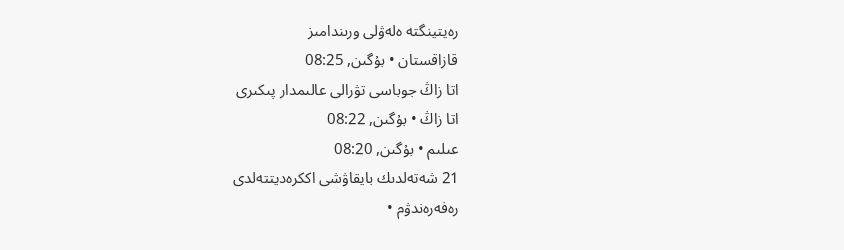رەيتينگتە ەلەۋلى ورىندامىز
قازاقستان • بۇگىن, 08:25
اتا زاڭ جوباسى تۋرالى عالىمدار پىكىرى
اتا زاڭ • بۇگىن, 08:22
عىلىم • بۇگىن, 08:20
21 شەتەلدىك بايقاۋشى اككرەديتتەلدى
رەفەرەندۋم •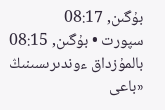بۇگىن, 08:17
سپورت • بۇگىن, 08:15
بالمۇزداق ءوندىرىسىنىڭ «باعى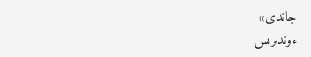جاندى»
ءوندىرىس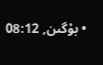• بۇگىن, 08:12